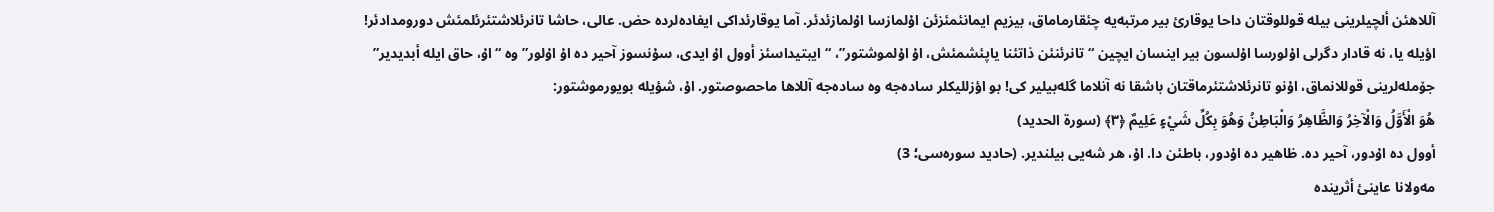آللاهئن ألچیلرینی بیلە قوللوقتان داحا یوقارئ بیر مرتبەیە چئقارماماق، بیزیم ایمانئمئزئن اۇلمازسا اۇلمازئدئر. آما یوقارئداکی ایفادەلردە حض. عالی، حاشا تانرئلاشتئرئلمئش دورومدادئر! اؤیلە یا، نە قادار دگرلی اۇلورسا اۇلسون بیر اینسان ایچین “تانرئنئن ذاتئنا یاپئشمئش، اۇ اۇلموشتور”، “ایبتیداسئز أوول اۇ ایدی، سۇنسوز آحیر دە اۇ اۇلور” وە “اۇ، حاق ایلە أبدیدیر” جۆملەلرینی قوللانماق، اۇنو تانرئلاشتئرماقتان باشقا نە آنلاما گلەبیلیر کی! بو اؤزللیکلر سادەجە وە سادەجە آللاها ماحصوصتور. اۇ، شؤیلە بویورموشتور:
هُوَ الْأَوَّلُ وَالْآخِرُ وَالظَّاهِرُ وَالْبَاطِنُ وَهُوَ بِكُلِّ شَيْءٍ عَلِيمٌ ﴿۳﴾ (سورة الحدید)
أوول دە اۇدور، آحیر دە. ظاهیر دە اۇدور، باطئن دا. اۇ، هر شەیی بیلندیر. (حادید سورەسی؛ 3)
مەولانا عاینئ أثریندە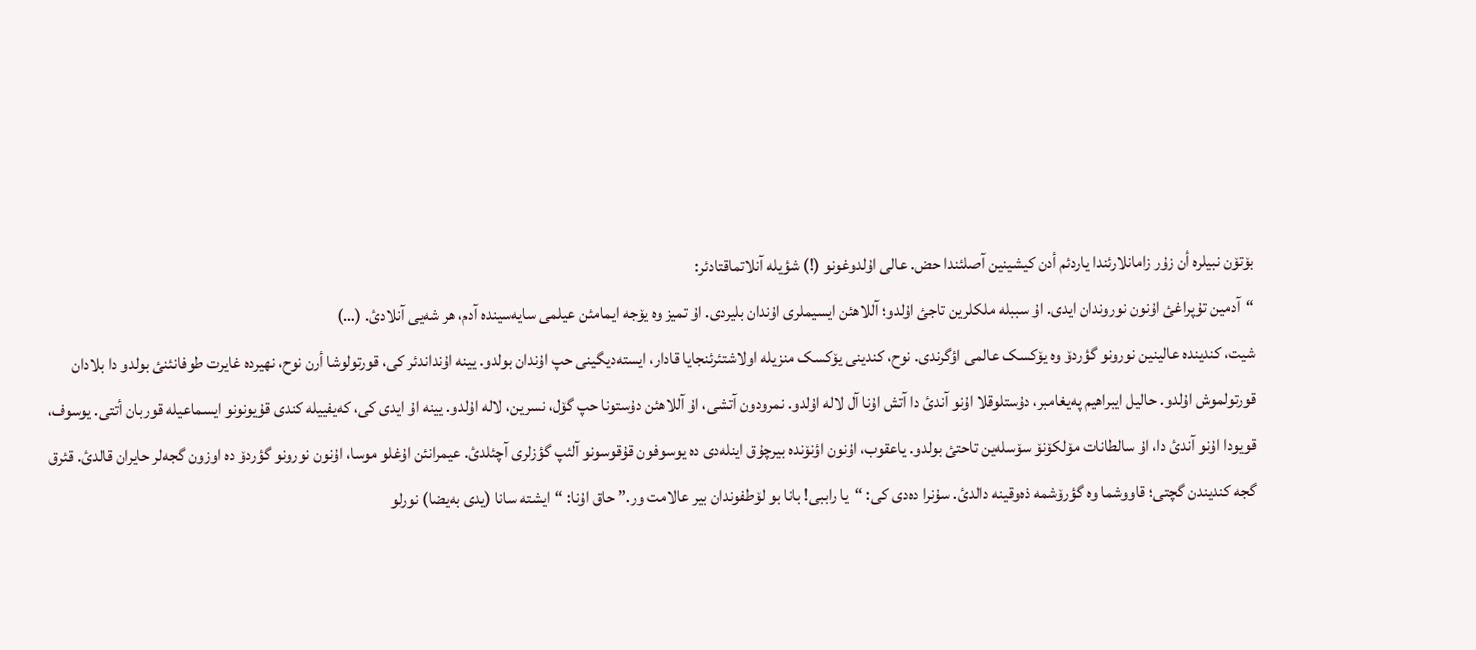بۆتۆن نبیلرە أن زۇر زامانلارئندا یاردئم أدن کیشینین آصلئندا حض. عالی اۇلدوغونو (!) شؤیلە آنلاتماقتادئر:
“آدمین تۇپراغئ اۇنون نوروندان ایدی. اۇ سببلە ملکلرین تاجئ اۇلدو؛ آللاهئن ایسیملری اۇندان بلیردی. اۇ تمیز وە یۆجە ایمامئن عیلمی سایەسیندە آدم، هر شەیی آنلادئ. (…)
شیت، کندیندە عالینین نورونو گؤردۆ وە یۆکسک عالمی اؤگرندی. نوح، کندینی یۆکسک منزیلە اولاشتئرئنجایا قادار، ایستەدیگینی حپ اۇندان بولدو. یینە اۇنداندئر کی، قورتولوشا أرن نوح، نهیردە غایرت طوفانئنئ بولدو دا بلادان قورتولموش اۇلدو. حالیل ایبراهیم پەیغامبر، دۇستلوقلا اۇنو آندئ دا آتش اۇنا آل لالە اۇلدو. نمرودون آتشی، اۇ آللاهئن دۇستونا حپ گۆل، نسرین، لالە اۇلدو. یینە اۇ ایدی کی، کەیفییلە کندی قۇیونونو ایسماعیلە قوربان أتتی. یوسوف، قویودا اۇنو آندئ دا، اۇ سالطانات مۆلکۆنۆ سۆسلەین تاحتئ بولدو. یاعقوب، اۇنون اؤنۆندە بیرچۇق اینلەدی دە یوسوفون قۇقوسونو آلئپ گؤزلری آچئلدئ. عیمرانئن اۇغلو موسا، اۇنون نورونو گؤردۆ دە اوزون گجەلر حایران قالدئ. قئرق گجە کندیندن گچتی؛ قاووشما وە گؤرۆشمە ذەوقینە دالدئ. سۇنرا دەدی کی: “یا راببی! بانا بو لۆطفوندان بیر عالامت ور.” حاق اۇنا: “ایشتە سانا (یدی بەیضا) نورلو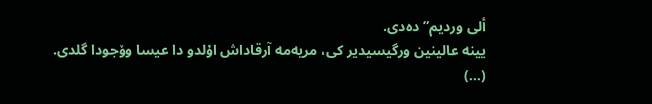ألی وردیم” دەدی.
یینە عالینین ورگیسیدیر کی، مریەمە آرقاداش اۇلدو دا عیسا وۆجودا گلدی.
(…)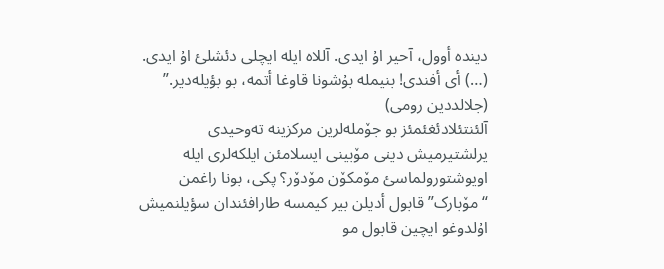دیندە أوول، آحیر اۇ ایدی. آللاە ایلە ایچلی دئشلئ اۇ ایدی.
(…) أی أفندی! بنیملە بۇشونا قاوغا أتمە، بو بؤیلەدیر.” (جلالددین رومی)
آلئنتئلادئغئمئز بو جۆملەلرین مرکزینە تەوحیدی یرلشتیرمیش دینی مۆبینی ایسلامئن ایلکەلری ایلە اویوشتورولماسئ مۆمکۆن مۆدۆر؟ پکی، بونا راغمن “مۆبارک” قابول أدیلن بیر کیمسە طارافئندان سؤیلنمیش اۇلدوغو ایچین قابول مو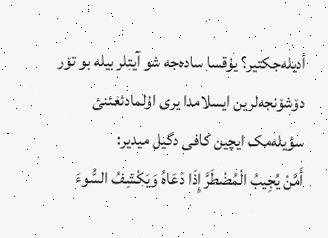أدیلەجکتیر؟ یۇقسا سادەجە شو آیتلر بیلە بو تۆر دۆشۆنجەلرین ایسلامدا یری اۇلمادئغئنئ سؤیلەمک ایچین کافی دگیل میدیر:
أَمَّنْ يُجِيبُ الْمُضْطَرَّ إِذَا دَعَاهُ وَيَكْشِفُ السُّوءَ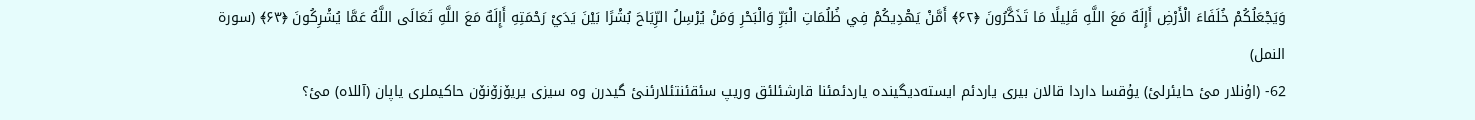وَيَجْعَلُكُمْ خُلَفَاءَ الْأَرْضِ أَإِلَهٌ مَعَ اللَّهِ قَلِيلًا مَا تَذَكَّرُونَ ﴿۶۲﴾ أَمَّنْ يَهْدِيكُمْ فِي ظُلُمَاتِ الْبَرِّ وَالْبَحْرِ وَمَنْ يُرْسِلُ الرِّيَاحَ بُشْرًا بَيْنَ يَدَيْ رَحْمَتِهِ أَإِلَهٌ مَعَ اللَّهِ تَعَالَى اللَّهُ عَمَّا يُشْرِكُونَ ﴿۶۳﴾ (سورة النمل)
62- (اۇنلار مئ حایئرلئ) یۇقسا داردا قالان بیری یاردئم ایستەدیگیندە یاردئمئنا قارشئلئق وریپ سئقئنتئلارئنئ گیدرن وە سیزی یریۆزۆنۆن حاکیملری یاپان (آللاە) مئ؟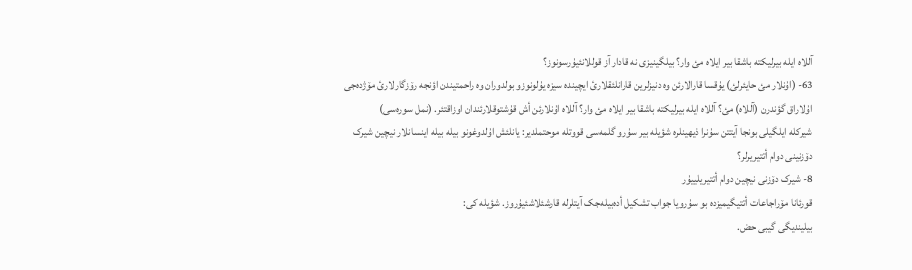آللاە ایلە بیرلیکتە باشقا بیر ایلاە مئ وار؟ بیلگینیزی نە قادار آز قوللانئیۇرسونوز؟
63- (اۇنلار مئ حایئرلئ) یۇقسا قارالارئن وە دنیزلرین قارانلئقلارئ ایچیندە سیزە یۇلونوزو بولدوران وە راحمتیندن اؤنجە رۆزگارلارئ مۆژدەجی اۇلاراق گؤندرن (آللاە) مئ؟ آللاە ایلە بیرلیکتە باشقا بیر ایلاە مئ وار؟ آللاە اۇنلارئن أش قۇشتوقلارئندان اوزاقتئر. (نمل سورەسی)
شیرکلە ایلگیلی بونجا آیتتن سۇنرا ذیهینلرە شؤیلە بیر سۇرو گلمەسی قووتلە موحتملدیر: یانلئش اۇلدوغونو بیلە بیلە اینسانلار نیچین شیرک دۆزنینی دوام أتتیریرلر؟
8- شیرک دۆزنی نیچین دوام أتتیریلییۇر
قورئانا مۆراجاعات أتتیگیمیزدە بو سۇرویا جواب تشکیل أدەبیلەجک آیتلرلە قارشئلاشئیۇروز. شؤیلە کی:
بیلیندیگی گیبی حض.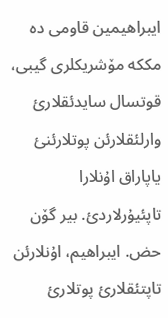ایبراهیمین قاومی دە مککە مۆشریکلری گیبی، قوتسال سایدئقلارئ وارلئقلارئن پوتلارئنئ یاپاراق اۇنلارا تاپئیۇرلاردئ. بیر گۆن حض. ایبراهیم، اۇنلارئن تاپتئقلارئ پوتلارئ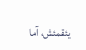یئقمئش، آما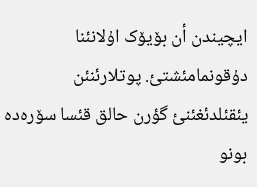ایچیندن أن بۆیۆک اۇلانئنا دۇقونمامئشتئ. پوتلارئنئن یئقئلدئغئنئ گؤرن حالق قئسا سۆرەدە بونو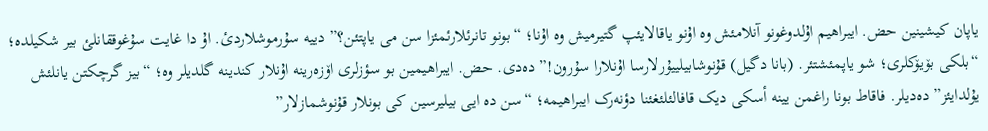یاپان کیشینین حض. ایبراهیم اۇلدوغونو آنلامئش وە اۇنو یاقالایئپ گتیرمیش وە اۇنا؛ “بونو تانرئلارئمئزا سن می یاپتئن؟” دییە سۇرموشلاردئ. اۇ دا غایت سۇغوققانلئ بیر شکیلدە؛ “بلکی بۆیۆکلری؛ شو یاپمئشتئر. (بانا دگیل) قۇنوشابیلییۇرلارسا اۇنلارا سۇرون!” دەدی. حض. ایبراهیمین بو سؤزلری اۆزەرینە اۇنلار کندینە گلدیلر وە؛ “بیز گرچکتن یانلئش یۇلدایئز” دەدیلر. فاقاط بونا راغمن یینە أسکی دیک قافالئلئغئنا دؤنەرک ایبراهیمە؛ “سن دە ایی بیلیرسین کی بونلار قۇنوشمازلار”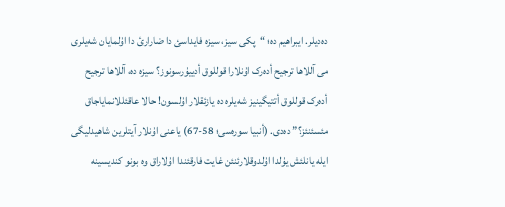دەدیلر. ایبراهیم دە؛ “پکی سیز، سیزە فایداسئ دا ضارارئ دا اۇلمایان شەیلری می آللاها ترجیح أدەرک اۇنلارا قوللوق أدییۇرسونوز؟ سیزە دە، آللاها ترجیح أدەرک قوللوق أتتیگینیز شەیلرە دە یازئقلار اۇلسون! حالا عاقئللانمایاجاق مئسئنئز؟” دەدی. (أنبیا سورەسی؛ 58-67) یاعنی اۇنلار آیتلرین شاهیدلیگی ایلە یانلئش یۇلدا اۇلدوقلارئنئن غایت فارقئندا اۇلاراق وە بونو کندیسینە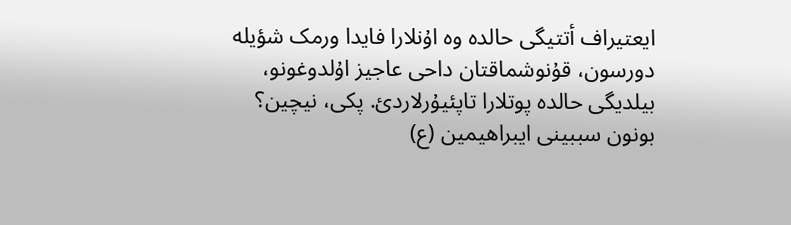ایعتیراف أتتیگی حالدە وە اۇنلارا فایدا ورمک شؤیلە دورسون، قۇنوشماقتان داحی عاجیز اۇلدوغونو، بیلدیگی حالدە پوتلارا تاپئیۇرلاردئ. پکی، نیچین؟
بونون سببینی ایبراهیمین (ع)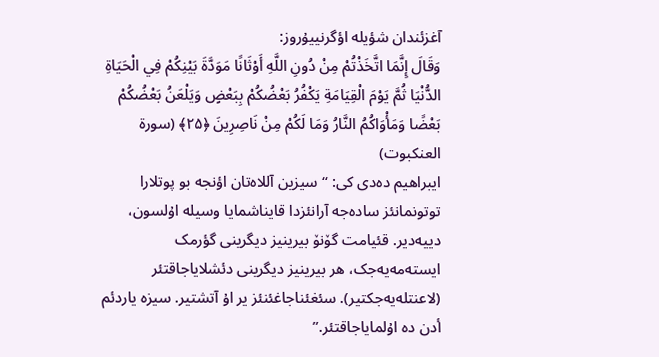آغزئندان شؤیلە اؤگرنییۇروز:
وَقَالَ إِنَّمَا اتَّخَذْتُمْ مِنْ دُونِ اللَّهِ أَوْثَانًا مَوَدَّةَ بَيْنِكُمْ فِي الْحَيَاةِ الدُّنْيَا ثُمَّ يَوْمَ الْقِيَامَةِ يَكْفُرُ بَعْضُكُمْ بِبَعْضٍ وَيَلْعَنُ بَعْضُكُمْ بَعْضًا وَمَأْوَاكُمُ النَّارُ وَمَا لَكُمْ مِنْ نَاصِرِينَ ﴿۲۵﴾ (سورة العنکبوت)
ایبراهیم دەدی کی: “سیزین آللاەتان اؤنجە بو پوتلارا توتونمانئز سادەجە آرانئزدا قایناشمایا وسیلە اۇلسون، دییەدیر. قئیامت گۆنۆ بیرینیز دیگرینی گؤرمک ایستەمەیەجک، هر بیرینیز دیگرینی دئشلایاجاقتئر (لاعنتلەیەجکتیر). سئغئناجاغئنئز یر اۇ آتشتیر. سیزە یاردئم أدن دە اۇلمایاجاقتئر.”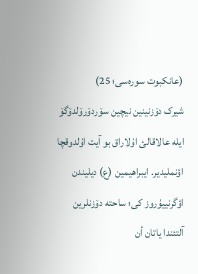(عانکبوت سورەسی؛ 25)
شیرک دۆزنینین نیچین سۆردۆرۆلدۆگۆ ایلە عالاقالئ اۇلاراق بو آیت اۇلدوقچا اؤنملیدیر. ایبراهیمین (ع) دیلیندن اؤگرنییۇروز کی؛ ساحتە دۆزنلرین آلتئندا یاتان أن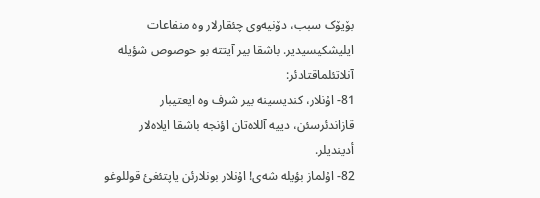بۆیۆک سبب، دۆنیەوی چئقارلار وە منفاعات ایلیشکیسیدیر. باشقا بیر آیتتە بو حوصوص شؤیلە آنلاتئلماقتادئر:
81- اۇنلار، کندیسینە بیر شرف وە ایعتیبار قازاندئرسئن، دییە آللاەتان اؤنجە باشقا ایلاەلار أدیندیلر.
82- اۇلماز بؤیلە شەی! اۇنلار بونلارئن یاپتئغئ قوللوغو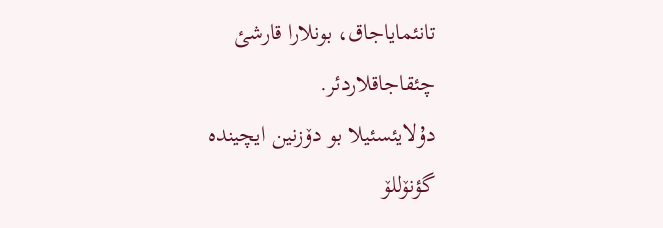تانئمایاجاق، بونلارا قارشئ چئقاجاقلاردئر.
دۇلایئسئیلا بو دۆزنین ایچیندە گؤنۆللۆ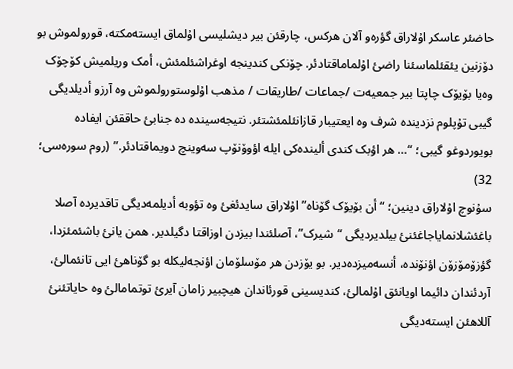حاضئر عاسکر اۇلاراق گؤرەو آلان هرکس، چارقئن بیر دیشلیسی اۇلماق ایستەمکتە، قورولموش بو دۆزنین یئقئلماسئنا راضئ اۇلماماقتادئر. چۆنکی کندینجە اوغراشئلمئش، أمک وریلمیش کۆچۆک وەیا بۆیۆک چاپتا بیر جمعیەت /جماعات /طاریقات / مذهب اۇلوستورولموش وە آرزو أدیلدیگی گیبی تۇپلوم نزدیندە شرف وە ایعتیبار قازانئلمئشتئر. نتیجەسیندە دە جنابئ حاققئن ایفادە بویوردوغو گیبی؛ “… هر اؤبک کندی ألیندەکی ایلە اؤوۆنۆپ سەوینچ دویماقتادئر.” (روم سورەسی؛ 32)
سۇنوچ اۇلاراق دینین؛ “أن بۆیۆک گۆناە” اۇلاراق سایدئغئ وە تؤوبە أدیلمەدیگی تاقدیردە آصلا باغئشلانمایاجاغئنئ بیلدیردیگی “شیرک”، آصلئندا بیزدن اوزاقتا دگیلدیر. همن یانئ باشئمئزدا، گؤزۆمۆزۆن اؤنۆندە، أنسەمیزدەدیر. بو یۆزدن هر مۆسلۆمان اؤنجەلیکلە بو گۆناهئ ایی تانئمالئ، آردئندان دائیما اویانئق اۇلمالئ، کندیسینی قورئاندان هیچبیر زامان آیرئ توتمامالئ وە حایاتئنئ آللاهئن ایستەدیگی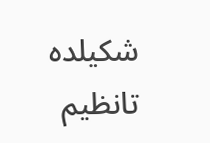شکیلدە تانظیم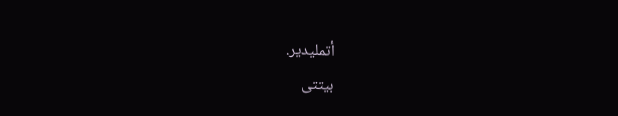أتملیدیر.
بیتتی